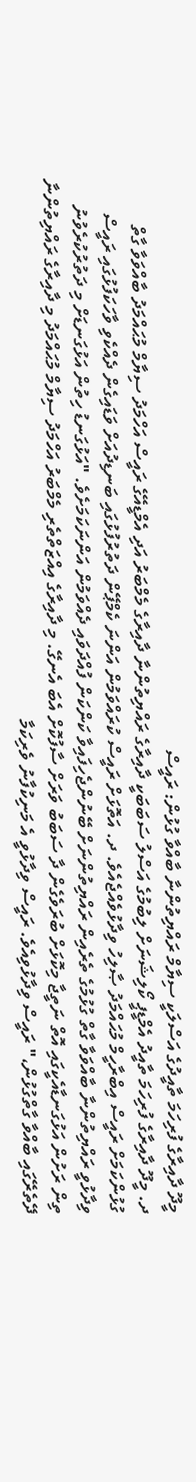މީދޫ ދާއިރާގެ ފުރިހަމަ ތާއީދުގެ އަސްލަކީ ސިޔާމް ރައްޔިތުންނާ ބާއްވާ ގުޅުން: ރައީސް
ދ. މީދޫ ދާއިރާގެ ފުރިހަމަ ތާއީދު އެމްޑީޕީ ކޯލިޝަނަށް ލިބުމުގެ އަސްލު ސަބަބަކީ ދާއިރާގެ ރައްޔިތުންނާ ދާއިރާގެ މެމްބަރު އަދި އެމްޑީއޭގެ ރައީސް އަހްމަދު ސިޔާމް މުޙައްމަދު ބާއްވަވާ ގާތް ގުޅުންކަމަށް ރައީސް އިބްރާހީމް މުޙައްމަދު ޞާލިހު ވިދާޅުވެއްޖެއެވެ. ދ. އަތޮޅަށް ރައީސް ކުރައްވަމުން އަންނަ ކެމްޕޭން ދަތުރުފުޅުގައި ބަނޑިދުއަށް ވަޑައިގެން ދެއްކެވި ވާހަކަފުޅުގައި ރައީސް ވިދާޅުވީ ރައްޔިތުންނާ ބާއްވަވާ ގާތް ގުޅުމުގެ ތެރެއިން ރައްޔިތުންނަށް ބޭނުންޖެހިފައިވާ ކަންކަން ފުއްދަވައި ދެއްވަމުން އަންނަކަމަށެވެ. "އަޅުގަނޑު ހިތުން އަޅުގަނޑަށް މި ދަތުރުކުރެވުނު ތިން ރަށުން އަޅުގަނޑާއެކީގައި އޮތް ނަތީޖާ މިކޮޅަށް ބުރަވެގެން ދާ ސަބަބު ވަރަށް ސާފުކޮށް އެބަ އެނގޭ. މި ދާއިރާގެ އިއްޒަތްތެރި މެމްބަރު އަހްމަދު ސިޔާމް މުޙައްމަދު މި ދާއިރާގެ ރައްޔިތުންނާ ދޭތެރޭގައި ބާއްވާ ގާތްގުޅުން،" ރައީސް ވިދާޅުވިއެވެ. ރައީސް ވިދާޅުވީ އެ މަނިކުފާނު ވެރިކަމާ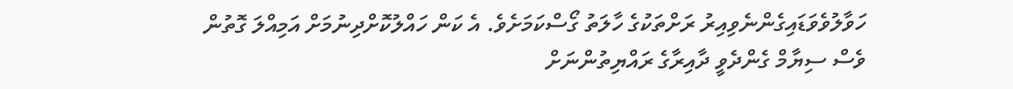ހަވާލުވެވަޑައިގެންނެވިއިރު ރަށްތަކުގެ ހާލަތު ގޯސްކަމަށެވެ. އެ ކަން ހައްލުކޮށްދިނުމަށް އަމިއްލަ ގޮތުން ވެސް ސިޔާމް ގެންދެވީ ދާއިރާގެ ރައްޔިތުންނަށް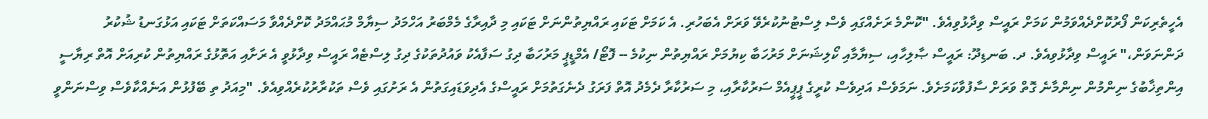އެހީތެރިކަން ފޯރުކޮށްދެއްވަމުން ކަމަށް ރައީސް ވިދާޅުވިއެވެ. "ކޮންމެ ރަށެއްގައި ވެސް ލިސްޓުނުކުރެވޭ ވަރަށް އެބަހުރި. އެ ކަމަށް ޓަކައި ރައްޔިތުންނަށް ޓަކައި މި ދާއިރާގެ މެމްބަރު އަހްމަދު ސިޔާމް މުޙައްމަދު ކޮށްދެއްވާ މަސައްކަތަށް ޓަކައި އަޅުގަނޑު ޝުކުރު ދަންނަވަން،" ރައީސް ވިދާޅުވިއެވެ. ދ. ބަނޑިދޫ: ރައީސް ޞާލިހާއި، ސިޔާމާއި ކޯލިޝަނަށް މަރުހަބާ ކިޔުމަށް ރައްޔިތުން ނިކުމެ -- ފޮޓޯ/ އެމްޑީޕީ މަރުހަބާ ދިގު ސަފާއެކު ވައުދުތަކުގެ ދިގު ލިސްޓެއް ރައީސް ވިދާޅުވީ އެ ރަށާއި އަތޮޅުގެ ރައްޔިތުން ކުރިއަށް އޮތް ރިޔާސީ އިންތިޚާބުގެ ނިންމުން ނިންމާނެ ގޮތް ވަރަށް ސާފުވާކަމަށެވެ. ނަމަވެސް އަދިވެސް ކުރީގެ ޕީޕީއެމް ސަރުކާރާއި، މި ސަރުކާރާ ދެމެދު އޮތް ފަރަގު ދެނެގަތުމަށް ރައީސްގެ އެދިވަޑައިގަތުން އެ ރަށުގައި ވެސް ތަކުރާރުކުރެއްވިއެވެ. "މިއަދު ތި ބޭފުޅުން އަނެއްކާވެސް ވިސްނަންވީ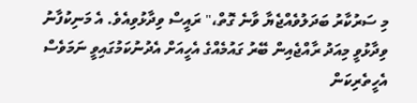މި ސަރުކާރު ބަދަލުވެއްޖެޔާ ވާނެ ގޮތް،" ރައީސް ވިދާޅުވިއެވެ. އެ މަނިކުފާނު ވިދާޅުވީ މިއަދު ރާއްޖެއިން ބޭރު ގައުމެއްގެ އެހީއަށް އެދުނުކަމުގައިވީ ނަމަވެސް އެހީތެރިކަން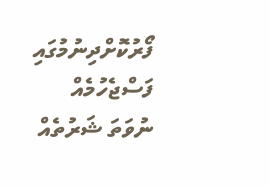ފޯރުކޮށްދިނުމުގައި ފަސްޖެހުމެއް ނުވަތަ ޝަރުތެއް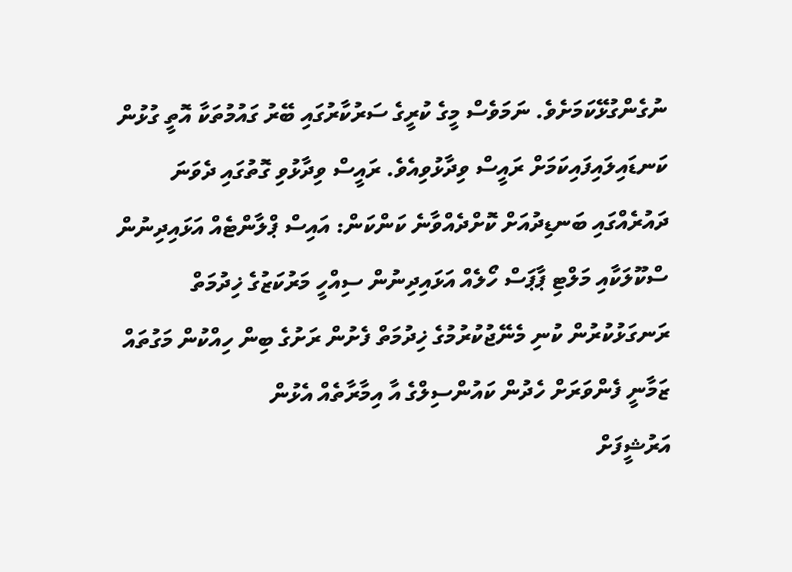ނުގެންގުޅޭކަމަށެވެ. ނަމަވެސް މީގެ ކުރީގެ ސަރުކާރުގައި ބޭރު ގައުމުތަކާ އޮތީ ގުޅުން ކަނޑައިލައިފައިކަމަށް ރައީސް ވިދާޅުވިއެވެ. ރައީސް ވިދާޅުވި ގޮތުގައި ދެވަނަ ދައުރެއްގައި ބަނޑިދުއަށް ކޮށްދެއްވާނެ ކަންކަން: އައިސް ޕްލާންޓެއް އަޅައިދިނުން ސްކޫލަކާއި މަލްޓި ޕާޕަސް ހޯލެއް އަޅައިދިނުން ސިއްހީ މަރުކަޒުގެ ޚިދުމަތް ރަނގަޅުކުރުން ކުނި މެނޭޖުކުރުމުގެ ޚިދުމަތް ފެށުން ރަށުގެ ބިން ހިއްކުން މަގުތައް ޒަމާނީ ފެންވަރަށް ހެދުން ކައުންސިލްގެ އާ އިމާރާތެއް އެޅުން
އަރުޝީފަށް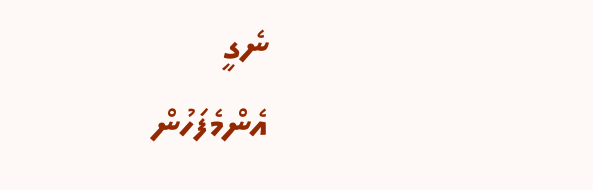ނެގީ
އެންމެފަހުން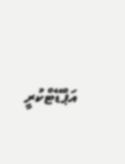އަޕްޑޭޓްކުރީ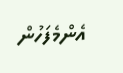އެންމެފަހުން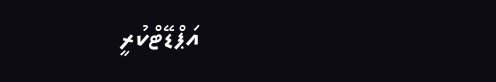އަޕްޑޭޓްކުރީ